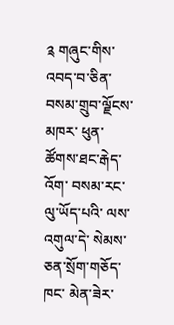༉ གཞུང་གིས་འབད་བ་ཅིན་ བསམ་གྲུབ་ལྗོངས་མཁར་ ཕུན་ཚོགས་ཐང་རྒེད་འོག་ བསམ་རང་ལུ་ཡོད་པའི་ ལས་འགུལ་དེ་ སེམས་ཅན་སྲོག་གཅོད་ཁང་ མེན་ཟེར་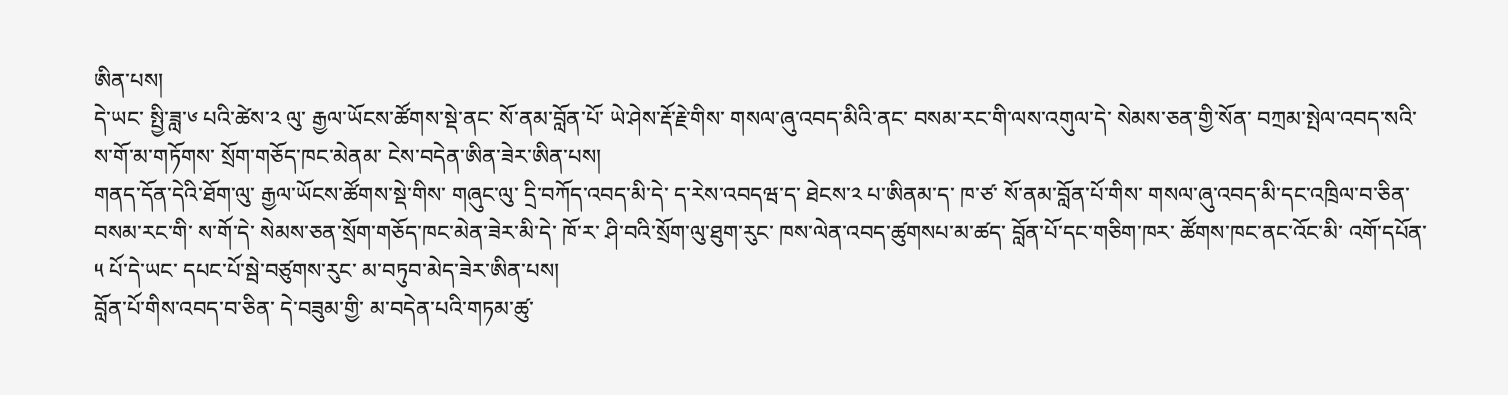ཨིན་པས།
དེ་ཡང་ སྤྱི་ཟླ་༦ པའི་ཚེས་༢ ལུ་ རྒྱལ་ཡོངས་ཚོགས་སྡེ་ནང་ སོ་ནམ་བློན་པོ་ ཡེ་ཤེས་རྡོ་རྗེ་གིས་ གསལ་ཞུ་འབད་མིའི་ནང་ བསམ་རང་གི་ལས་འགུལ་དེ་ སེམས་ཅན་གྱི་སོན་ བཀྲམ་སྤེལ་འབད་སའི་ ས་གོ་མ་གཏོགས་ སྲོག་གཅོད་ཁང་མེནམ་ ངེས་བདེན་ཨིན་ཟེར་ཨིན་པས།
གནད་དོན་དེའི་ཐོག་ལུ་ རྒྱལ་ཡོངས་ཚོགས་སྡེ་གིས་ གཞུང་ལུ་ དྲི་བཀོད་འབད་མི་དེ་ ད་རེས་འབདཝ་ད་ ཐེངས་༢ པ་ཨིནམ་ད་ ཁ་ཙ་ སོ་ནམ་བློན་པོ་གིས་ གསལ་ཞུ་འབད་མི་དང་འཁྲིལ་བ་ཅིན་ བསམ་རང་གི་ ས་གོ་དེ་ སེམས་ཅན་སྲོག་གཅོད་ཁང་མེན་ཟེར་མི་དེ་ ཁོ་ར་ ཤི་བའི་སྲོག་ལུ་ཐུག་རུང་ ཁས་ལེན་འབད་ཚུགསཔ་མ་ཚད་ བློན་པོ་དང་གཅིག་ཁར་ ཚོགས་ཁང་ནང་འོང་མི་ འགོ་དཔོན་༥ པོ་དེ་ཡང་ དཔང་པོ་སྦེ་བཙུགས་རུང་ མ་བཏུབ་མེད་ཟེར་ཨིན་པས།
བློན་པོ་གིས་འབད་བ་ཅིན་ དེ་བཟུམ་གྱི་ མ་བདེན་པའི་གཏམ་ཚུ་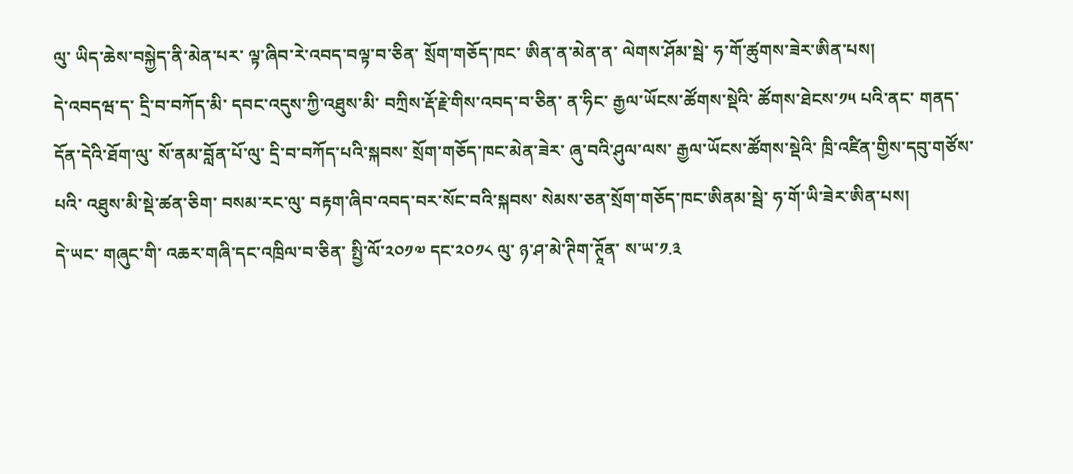ལུ་ ཡིད་ཆེས་བསྐྱེད་ནི་མེན་པར་ ལྟ་ཞིབ་རེ་འབད་བལྟ་བ་ཅིན་ སྲོག་གཅོད་ཁང་ ཨིན་ན་མེན་ན་ ལེགས་ཤོམ་སྦེ་ ཧ་གོ་ཚུགས་ཟེར་ཨིན་པས།
དེ་འབདཝ་ད་ དྲི་བ་བཀོད་མི་ དབང་འདུས་ཀྱི་འཐུས་མི་ བཀྲིས་རྡོ་རྗེ་གིས་འབད་བ་ཅིན་ ན་ཧིང་ རྒྱལ་ཡོངས་ཚོགས་སྡེའི་ ཚོགས་ཐེངས་༡༥ པའི་ནང་ གནད་དོན་དེའི་ཐོག་ལུ་ སོ་ནམ་བློན་པོ་ལུ་ དྲི་བ་བཀོད་པའི་སྐབས་ སྲོག་གཅོད་ཁང་མེན་ཟེར་ ཞུ་བའི་ཤུལ་ལས་ རྒྱལ་ཡོངས་ཚོགས་སྡེའི་ ཁྲི་འཛིན་གྱིས་དབུ་གཙོས་པའི་ འཐུས་མི་སྡེ་ཚན་ཅིག་ བསམ་རང་ལུ་ བརྟག་ཞིབ་འབད་བར་སོང་བའི་སྐབས་ སེམས་ཅན་སྲོག་གཅོད་ཁང་ཨིནམ་སྦེ་ ཧ་གོ་ཡི་ཟེར་ཨིན་པས།
དེ་ཡང་ གཞུང་གི་ འཆར་གཞི་དང་འཁྲིལ་བ་ཅིན་ སྤྱི་ལོ་༢༠༡༧ དང་༢༠༡༨ ལུ་ ཉ་ཤ་མེ་ཊིག་ཊཱོན་ ས་ཡ་༡.༣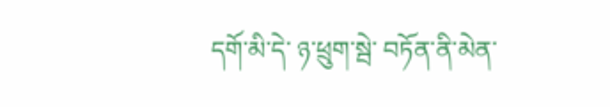དགོ་མི་དེ་ ཉ་ཕྲུག་སྦེ་ བཏོན་ནི་མེན་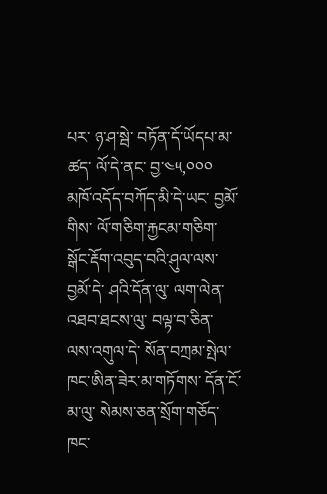པར་ ཉ་ཤ་སྦེ་ བཏོན་དོ་ཡོདཔ་མ་ཚད་ ལོ་དེ་ནང་ བྱ་༤༥,༠༠༠ མཁོ་འདོད་བཀོད་མི་དེ་ཡང་ བྱམོ་གིས་ ལོ་གཅིག་རྐྱངམ་གཅིག་ སྒོང་རྡོག་འབུད་བའི་ཤུལ་ལས་ བྱམོ་དེ་ ཤའི་དོན་ལུ་ ལག་ལེན་འཐབ་ཐངས་ལུ་ བལྟ་བ་ཅིན་ ལས་འགུལ་དེ་ སོན་བཀྲམ་སྤེལ་ཁང་ཨིན་ཟེར་མ་གཏོགས་ དོན་ངོ་མ་ལུ་ སེམས་ཅན་སྲོག་གཅོད་ཁང་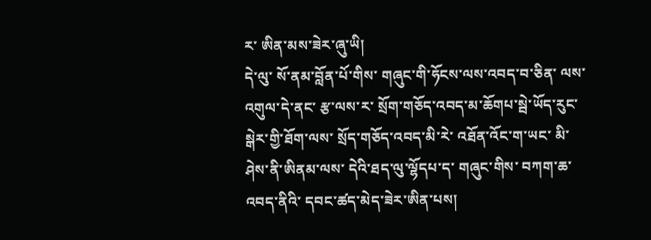ར་ ཨིན་མས་ཟེར་ཞུ་ཡི།
དེ་ལུ་ སོ་ནམ་བློན་པོ་གིས་ གཞུང་གི་ཧོངས་ལས་འབད་བ་ཅིན་ ལས་འགུལ་དེ་ནང་ རྩ་ལས་ར་ སྲོག་གཅོད་འབད་མ་ཆོགཔ་སྦེ་ཡོད་རུང་ སྒེར་གྱི་ཐོག་ལས་ སྲོད་གཅོད་འབད་མི་རེ་ འཐོན་འོང་ག་ཡང་ མི་ཤེས་ནི་ཨིནམ་ལས་ དེའི་ཐད་ལུ་ལྷོདཔ་ད་ གཞུང་གིས་ བཀག་ཆ་འབད་ནིའི་ དབང་ཚད་མེད་ཟེར་ཨིན་པས།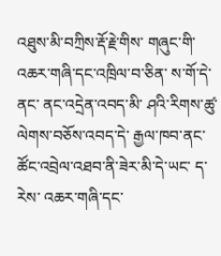འཐུས་མི་བཀྲིས་རྡོ་རྗེ་གིས་ གཞུང་གི་འཆར་གཞི་དང་འཁྲིལ་བ་ཅིན་ ས་གོ་དེ་ནང་ ནང་འདྲེན་འབད་མི་ ཤའི་རིགས་ཚུ་ ལེགས་བཅོས་འབད་དེ་ རྒྱལ་ཁབ་ནང་ ཚོང་འབྲེལ་འཐབ་ནི་ཟེར་མི་དེ་ཡང་ ད་རེས་ འཆར་གཞི་དང་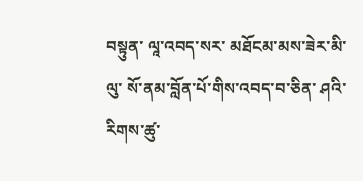བསྟུན་ ལཱ་འབད་སར་ མཐོངམ་མས་ཟེར་མི་ལུ་ སོ་ནམ་བློན་པོ་གིས་འབད་བ་ཅིན་ ཤའི་རིགས་ཚུ་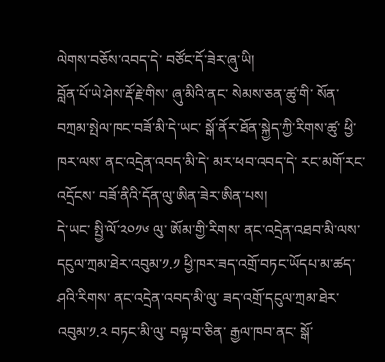ལེགས་བཅོས་འབད་དེ་ བཙོང་དོ་ཟེར་ཞུ་ཡི།
བློན་པོ་ཡེ་ཤེས་རྡོ་རྗེ་གིས་ ཞུ་མིའི་ནང་ སེམས་ཅན་ཚུ་གི་ སོན་བཀྲམ་སྤེལ་ཁང་བཟོ་མི་དེ་ཡང་ སྒོ་ནོར་ཐོན་སྐྱེད་ཀྱི་རིགས་ཚུ་ ཕྱི་ཁར་ལས་ ནང་འདྲེན་འབད་མི་དེ་ མར་ཕབ་འབད་དེ་ རང་མགོ་རང་འདྲོངས་ བཟོ་ནིའི་དོན་ལུ་ཨིན་ཟེར་ཨིན་པས།
དེ་ཡང་ སྤྱི་ལོ་༢༠༡༦ ལུ་ ཨོམ་གྱི་རིགས་ ནང་འདྲེན་འཐབ་མི་ལས་ དངུལ་ཀྲམ་ཐེར་འབུམ་༡.༡ ཕྱི་ཁར་ཟད་འགྲོ་བཏང་ཡོདཔ་མ་ཚད་ ཤའི་རིགས་ ནང་འདྲེན་འབད་མི་ལུ་ ཟད་འགྲོ་དངུལ་ཀྲམ་ཐེར་འབུམ་༡.༢ བཏང་མི་ལུ་ བལྟ་བ་ཅིན་ རྒྱལ་ཁབ་ནང་ སྒོ་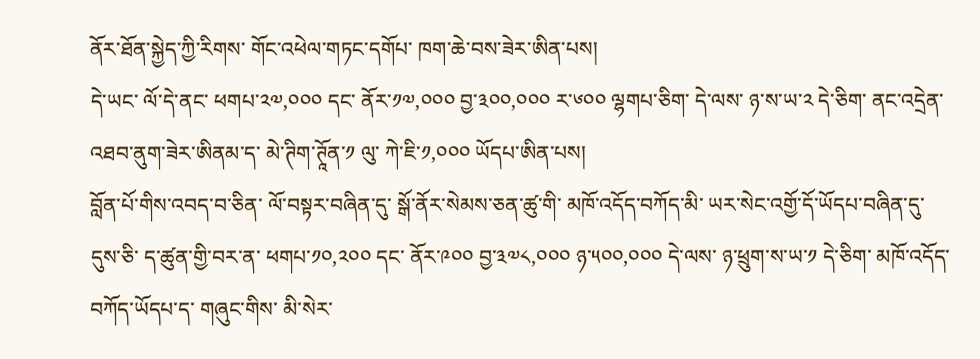ནོར་ཐོན་སྐྱེད་ཀྱི་རིགས་ གོང་འཕེལ་གཏང་དགོཔ་ ཁག་ཆེ་བས་ཟེར་ཨིན་པས།
དེ་ཡང་ ལོ་དེ་ནང་ ཕགཔ་༢༧,༠༠༠ དང་ ནོར་༡༧,༠༠༠ བྱ་༣༠༠,༠༠༠ ར་༦༠༠ ལྷགཔ་ཅིག་ དེ་ལས་ ཉ་ས་ཡ་༢ དེ་ཅིག་ ནང་འདྲེན་འཐབ་ནུག་ཟེར་ཨིནམ་ད་ མེ་ཊིག་ཊཱོན་༡ ལུ་ ཀེ་ཇི་༡,༠༠༠ ཡོདཔ་ཨིན་པས།
བློན་པོ་གིས་འབད་བ་ཅིན་ ལོ་བསྟར་བཞིན་དུ་ སྒོ་ནོར་སེམས་ཅན་ཚུ་གི་ མཁོ་འདོད་བཀོད་མི་ ཡར་སེང་འགྱོ་དོ་ཡོདཔ་བཞིན་དུ་ དུས་ཅི་ ད་ཚུན་གྱི་བར་ན་ ཕགཔ་༡༠,༢༠༠ དང་ ནོར་༩༠༠ བྱ་༣༧༨,༠༠༠ ཉ་༥༠༠,༠༠༠ དེ་ལས་ ཉ་ཕྲུག་ས་ཡ་༡ དེ་ཅིག་ མཁོ་འདོད་བཀོད་ཡོདཔ་ད་ གཞུང་གིས་ མི་སེར་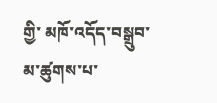གྱི་ མཁོ་འདོད་བསྒྲུབ་མ་ཚུགས་པ་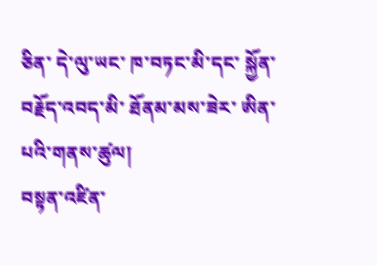ཅིན་ དེ་ལུ་ཡང་ ཁ་བཏང་མི་དང་ སྐྱོན་བརྗོད་འབད་མི་ ཐོནམ་མས་ཟེར་ ཨིན་པའི་གནས་ཚུལ།
བསྟན་འཛིན་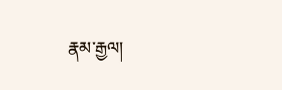རྣམ་རྒྱལ།